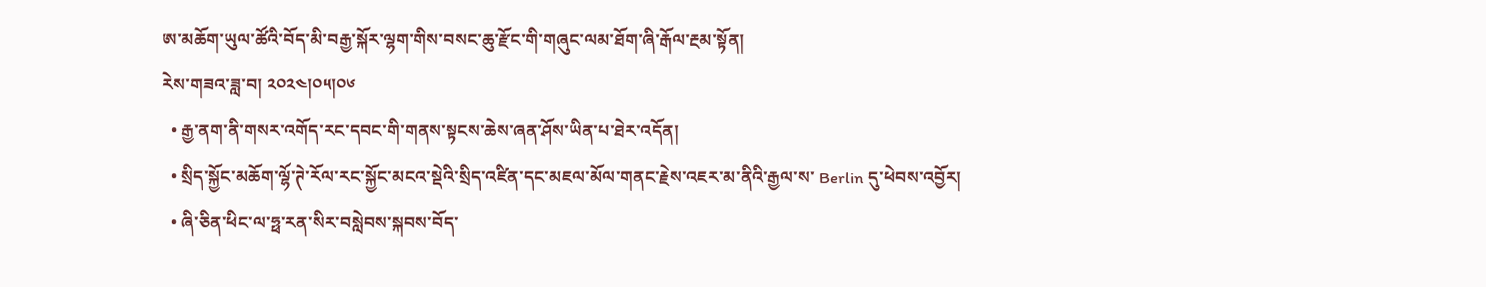ཨ་མཆོག་ཡུལ་ཚོའི་བོད་མི་བརྒྱ་སྐོར་ལྷག་གིས་བསང་ཆུ་རྫོང་གི་གཞུང་ལམ་ཐོག་ཞི་རྒོལ་རྔམ་སྟོན།
རེས་གཟའ་ཟླ་བ། ༢༠༢༤།༠༥།༠༦
  • རྒྱ་ནག་ནི་གསར་འགོད་རང་དབང་གི་གནས་སྟངས་ཆེས་ཞན་ཤོས་ཡིན་པ་ཐེར་འདོན།
  • སྲིད་སྐྱོང་མཆོག་ལྷོ་ཊེ་རོལ་རང་སྐྱོང་མངའ་སྡེའི་སྲིད་འཛིན་དང་མཇལ་མོལ་གནང་རྗེས་འཇར་མ་ནིའི་རྒྱལ་ས་ Berlin དུ་ཕེབས་འབྱོར།
  • ཞི་ཅིན་ཕིང་ལ་ཧྥ་རན་སིར་བསླེབས་སྐབས་བོད་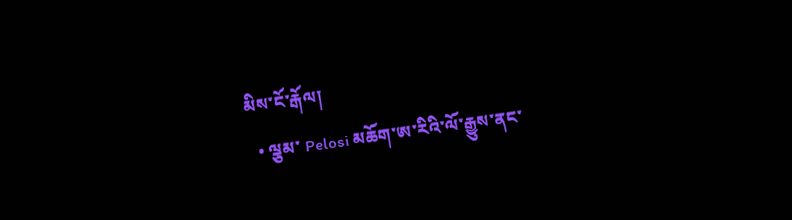མིས་ངོ་རྒོལ།
  • ལྕམ་ Pelosi མཆོག་ཨ་རིའི་ལོ་རྒྱུས་ནང་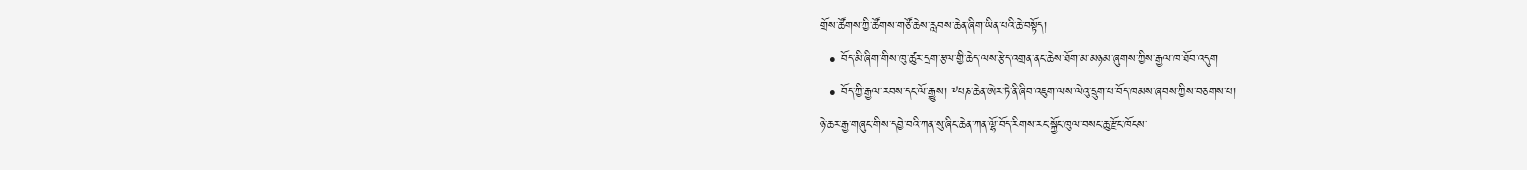གྲོས་ཚོགས་ཀྱི་ཚོགས་གཙོ་ཆེས་རླབས་ཆེན་ཞིག་ཡིན་པའི་ཆེ་བསྟོད།
  • བོད་མི་ཞིག་གིས་ཁུ་ཚུར་དྲག་རྩལ་གྱི་ཆེད་ལས་རྩེད་འགྲན་ནང་ཆེས་ཐོག་མ་མཉམ་ཞུགས་ཀྱིས་རྒྱལ་ཁ་ཐོབ་འདུག
  • བོད་ཀྱི་རྒྱལ་རབས་དང་ལོ་རྒྱུས། ༸པཎ་ཆེན་ཨེར་ཏེ་ནི་ཞིབ་འཇུག་ལས་ལེའུ་དྲུག་པ་བོད་ཁམས་ཞབས་ཀྱིས་བཅགས་པ།
ཉེ་ཆར་རྒྱ་གཞུང་གིས་དབྱེ་བའི་ཀན་སུ་ཞིང་ཆེན་ཀན་ལྷོ་བོད་རིགས་རང་སྐྱོང་ཁུལ་བསང་ཆུ་རྫོང་ཁོངས་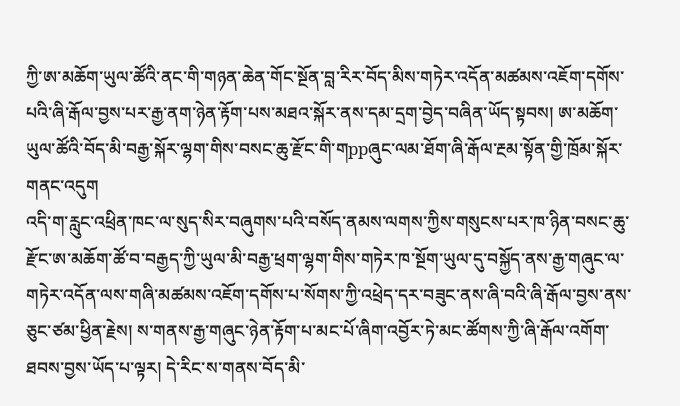ཀྱི་ཨ་མཆོག་ཡུལ་ཚོའི་ནང་གི་གཉན་ཆེན་གོང་སྔོན་བླ་རིར་བོད་མིས་གཏེར་འདོན་མཚམས་འཇོག་དགོས་པའི་ཞི་རྒོལ་བྱས་པར་རྒྱ་ནག་ཉེན་རྟོག་པས་མཐའ་སྐོར་ནས་དམ་དྲག་བྱེད་བཞིན་ཡོད་སྟབས། ཨ་མཆོག་ཡུལ་ཚོའི་བོད་མི་བརྒྱ་སྐོར་ལྷག་གིས་བསང་ཆུ་རྫོང་གི་གppཞུང་ལམ་ཐོག་ཞི་རྒོལ་རྔམ་སྟོན་གྱི་ཁྲོམ་སྐོར་གནང་འདུག
འདི་ག་རླུང་འཕྲིན་ཁང་ལ་སུད་སིར་བཞུགས་པའི་བསོད་ནམས་ལགས་ཀྱིས་གསུངས་པར་ཁ་ཉིན་བསང་ཆུ་རྫོང་ཨ་མཆོག་ཚོ་བ་བརྒྱད་ཀྱི་ཡུལ་མི་བརྒྱ་ཕྲག་ལྷག་གིས་གཏེར་ཁ་སྔོག་ཡུལ་དུ་བསྐྱོད་ནས་རྒྱ་གཞུང་ལ་གཏེར་འདོན་ལས་གཞི་མཚམས་འཇོག་དགོས་པ་སོགས་ཀྱི་འཕྲེད་དར་བཟུང་ནས་ཞི་བའི་ཞི་རྒོལ་བྱས་ནས་ཅུང་ཙམ་ཕྱིན་རྗེས། ས་གནས་རྒྱ་གཞུང་ཉེན་རྟོག་པ་མང་པོ་ཞིག་འབྱོར་ཏེ་མང་ཚོགས་ཀྱི་ཞི་རྒོལ་འགོག་ཐབས་བྱས་ཡོད་པ་ལྟར། དེ་རིང་ས་གནས་བོད་མི་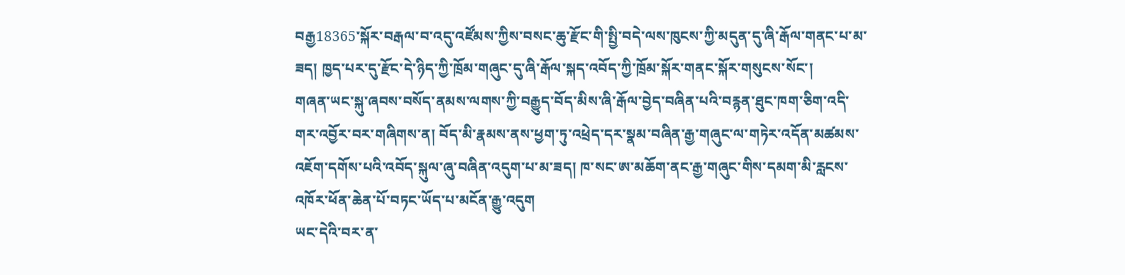བརྒྱ18365་སྐོར་བརྒལ་བ་འདུ་འཛོམས་ཀྱིས་བསང་ཆུ་རྫོང་གི་སྤྱི་བདེ་ལས་ཁུངས་ཀྱི་མདུན་དུ་ཞི་རྒོལ་གནང་པ་མ་ཟད། ཁྱད་པར་དུ་རྫོང་དེ་ཉིད་ཀྱི་ཁྲོམ་གཞུང་དུ་ཞི་རྒོལ་སྐད་འབོད་ཀྱི་ཁྲོམ་སྐོར་གནང་སྐོར་གསུངས་སོང་།
གཞན་ཡང་སྐུ་ཞབས་བསོད་ནམས་ལགས་ཀྱི་བརྒྱུད་བོད་མིས་ཞི་རྒོལ་བྱེད་བཞིན་པའི་བརྙན་ཐུང་ཁག་ཅིག་འདི་གར་འབྱོར་བར་གཞིགས་ན། བོད་མི་རྣམས་ནས་ཕྱག་ཏུ་འཕྲེད་དར་སྣམ་བཞིན་རྒྱ་གཞུང་ལ་གཏེར་འདོན་མཚམས་འཇོག་དགོས་པའི་འབོད་སྐུལ་ཞུ་བཞིན་འདུག་པ་མ་ཟད། ཁ་སང་ཨ་མཆོག་ནང་རྒྱ་གཞུང་གིས་དམག་མི་རླངས་འཁོར་ཕོན་ཆེན་པོ་བཏང་ཡོད་པ་མངོན་རྒྱུ་འདུག
ཡང་དེའི་བར་ན་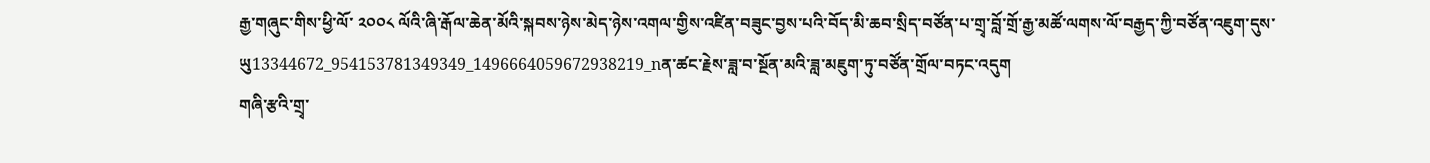རྒྱ་གཞུང་གིས་ཕྱི་ལོ་ ༢༠༠༨ ལོའི་ཞི་རྒོལ་ཆེན་མོའི་སྐབས་ཉེས་མེད་ཉེས་འགལ་གྱིས་འཛིན་བཟུང་བྱས་པའི་བོད་མི་ཆབ་སྲིད་བཙོན་པ་གྲྭ་བློ་གྲོ་རྒྱ་མཚོ་ལགས་ལོ་བརྒྱད་ཀྱི་བཙོན་འཇུག་དུས་ཡུ13344672_954153781349349_1496664059672938219_nན་ཚང་རྗེས་ཟླ་བ་སྔོན་མའི་ཟླ་མཇུག་ཏུ་བཙོན་གྲོལ་བཏང་འདུག
གཞི་རྩའི་གྲྭ་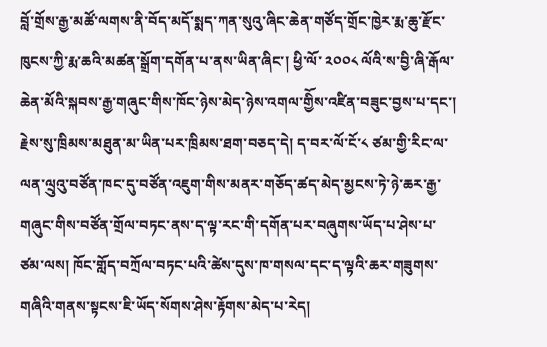བློ་གྲོས་རྒྱ་མཚོ་ལགས་ནི་བོད་མདོ་སྨད་ཀན་སུའུ་ཞིང་ཆེན་གཙོད་གྲོང་ཁྱེར་རྨ་ཆུ་རྫོང་ཁུངས་ཀྱི་རྨ་ཆའི་མཚན་སྒྲོག་དགོན་པ་ནས་ཡིན་ཞིང་། ཕྱི་ལོ་ ༢༠༠༨ ལོའི་ས་བྱི་ཞི་རྒོལ་ཆེན་མོའི་སྐབས་རྒྱ་གཞུང་གིས་ཁོང་ཉེས་མེད་ཉེས་འགལ་གྱིོས་འཛིན་བཟུང་བྱས་པ་དང་། རྗེས་སུ་ཁྲིམས་མཐུན་མ་ཡིན་པར་ཁྲིམས་ཐག་བཅད་དེ། ད་བར་ལོ་ངོ་༨ ཙམ་གྱི་རིང་ལ་ལན་ལྲུའུ་བཙོན་ཁང་དུ་བཙོན་འཇུག་གིས་མནར་གཅོད་ཚད་མེད་མྱངས་ཏེ་ཉེ་ཆར་རྒྱ་གཞུང་གིས་བཙོན་གྲོལ་བཏང་ནས་ད་ལྟ་རང་གི་དགོན་པར་བཞུགས་ཡོད་པ་ཤེས་པ་ཙམ་ལས། ཁོང་གློད་བཀྲོལ་བཏང་པའི་ཚེས་དུས་ཁ་གསལ་དང་ད་ལྟའི་ཆར་གཟུགས་གཞིའི་གནས་སྟངས་ཇི་ཡོད་སོགས་ཤེས་རྟོགས་མེད་པ་རེད།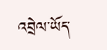འབྲེལ་ཡོད་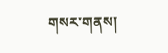གསར་གནས།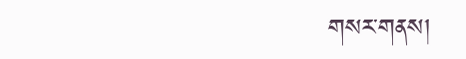གསར་གནས།